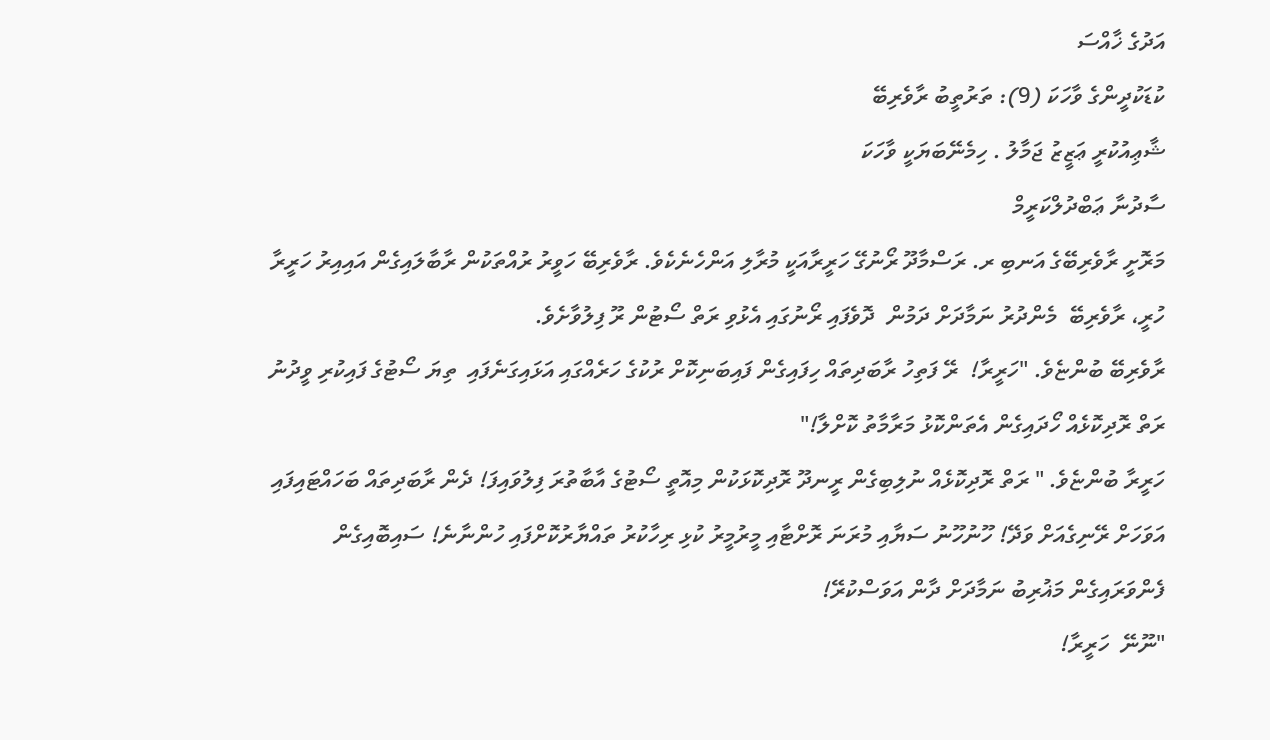އަދުގެ ޚާއްސަ
ކުޑަކުދީންގެ ވާހަކަ (9): ތަރުތީބު ރާވެރިބޭ
ޝާޢިއުކުރީ ޢަޒީޒު ޖަމާލު . ހިމެނޭބަޔަކީ ވާހަކަ
ސާދުނާ ޢަބްދުލްކަރީމް
މަރޮށީ ރާވެރިބޭގެ އަނބި ރ. ރަސްމާދޫ ރޯނުގޭ ހަރީރާއަކީ މުރާލި އަންހެނެކެވެ. ރާވެރިބޭ ހަވީރު ރުއްތަކުން ރާބާލައިގެން އައިއިރު ހަރީރާ ހުރީ، ރާވެރިބޭ  މެންދުރު ނަމާދަށް ދަމުން  ދޮވެފައި ރޯނުގައި އެޅުވި ރަތް ސޯޓުން ރޫ ފިލުވާށެވެ.
ރާވެރިބޭ ބުންޏެވެ. "ހަރީރާ!  ރޭ ފަތިހު ރާބަދިތައް ހިފައިގެން ފައިބަނިކޮށް ރުކުގެ ހަރެއްގައި އަޅައިގަނެފައި  ތިޔަ ސޯޓުގެ ފައިކުރި ވީދުނު ރަތް ރޮދިކޮޅެއް ހޯދައިގެން އެތަންކޮޅު މަރާމާތު ކޮށްލާ!"
ހަރީރާ ބުންޏެވެ. " ރަތް ރޮދިކޮޅެއް ނުލިބިގެން ރީނދޫ ރޮދިކޮޅަކުން މިއޮތީ ސޯޓުގެ އާބާތުރަ ފިލުވައިފަ! ދެން ރާބަދިތައް ބަހައްޓައިފައި އަވަހަށް ރޭނިގެއަށް ވަދޭ! ހޫނުހޫނު ސަޔާއި މުރަނަ ރޮށްޓާއި މީރުމީރު ކުޅި ރިހާކުރު ތައްޔާރުކޮށްފައި ހުންނާނެ! ސައިބޮއިގެން ފެންވަރައިގެން މަޣުރިބު ނަމާދަށް ދާން އަވަސްކުރޭ!
"ނޫނޭ  ހަރީރާ!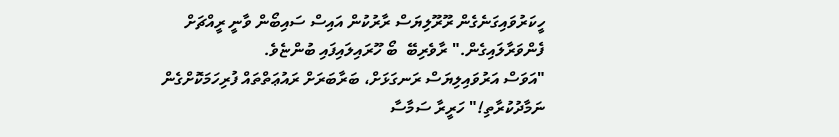ހީކަރުވައިގަނެގެން ރޫރޫލިޔަސް ރާރުކުން އައިސް ސައިބޯން ވާނީ ރީއްޗަށް ފެންވަރާލައިގެން." ރާވެރިބޭ  ބޯ ހޫރައިލައިފައި ބުންޏެވެ.
"އަވަސް އަރުވައިލިޔަސް ރަނގަޅަށް، ބަރާބަރަށް ރައުޢަތްތައް ފުރިހަމަކޮށްގެން ނަމާދުކުރާތި!" ހަރީރާ ސަމާސާ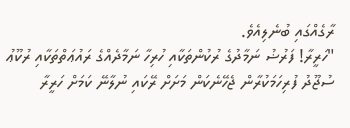ރާގެއްގައި ބުނެލިއެވެ.
"ހަރީރާ! ފަރުޟު ނަމާދުގެ ރުކުންތަކާއި ހުރިހާ ނަމާދެއްގެ ރައުޢަތްތަކާއި ރުކޫޢު ސުޖޫދު ފުރިހަމަކުރާން ޖެހޭނެކަން މަށަށް ރޭކައި ނުލާނޭ ކަމަށް ހަރީރާ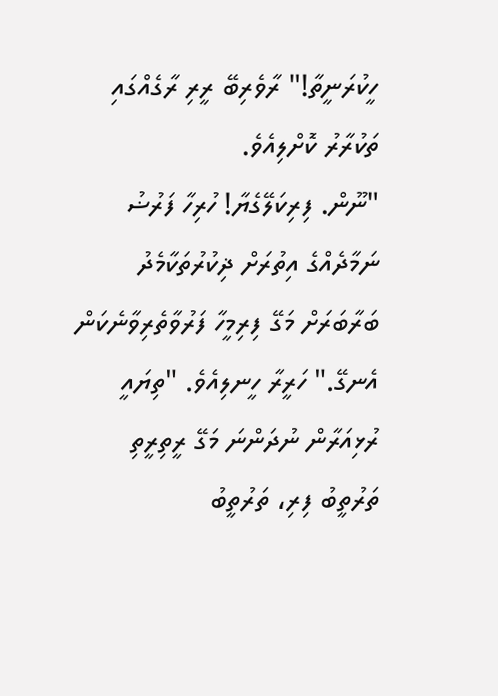ހީކުރަނީތާ!" ރާވެރިބޭ ރީރި ރާގެއްގައި ތަކުރާރު ކޮށްލިއެވެ.
"ނޫން. ފިރިކަލޭގެޔާ! ހުރިހާ ފަރުޟު ނަމާދެއްގެ އިތުރަށް ޛިކުރުތަކާމެދު ބަރާބަރަށް މަގޭ ފިރިމީހާ ފަރުވާތެރިވާނެކަން އެނގޭ." ހަރީރާ ހީނލިއެވެ. "ތިޔައީ ރުޅިއަރާން ނުދަންނަ މަގޭ ރީތިރީތި ތަރުތީބު ފިރި، ތަރުތީބު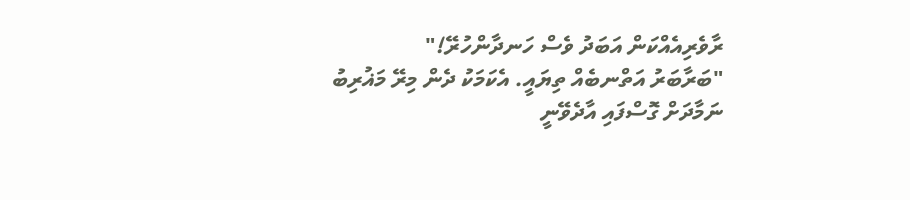ރާވެރިއެއްކަން އަބަދު ވެސް ހަނދާންހުރޭ!"
"ބަރާބަރު އަތްނބެއް ތިޔައީ. އެކަމަކު ދެން މިރޭ މަޣުރިބު ނަމާދަށް ގޮސްފައި އާދެވޭނީ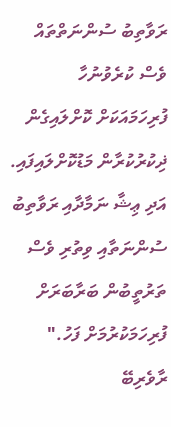ރަވާތިބު ސުންނަތްތައް ވެސް ކުރެވުނުހާ ފުރިހަމައަކަށް ކޮށްލައިގެން ޛިކުރުކުރާން މަޑުކޮށްލައިފައި. އަދި ޢިޝާ ނަމާދާއި ރަވާތިބު ސުންނަތާއި ވިތުރި ވެސް ތަރުތީބުން ބަރާބަރަށް ފުރިހަމަކުރުމަށް ފަހު." ރާވެރިބޭ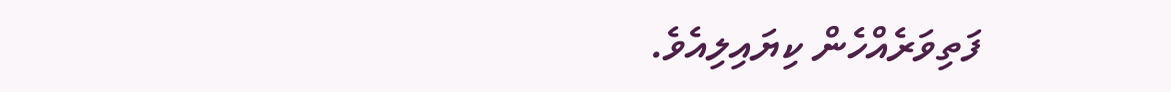ފަތިވަރެއްހެން ކިޔައިލިއެވެ.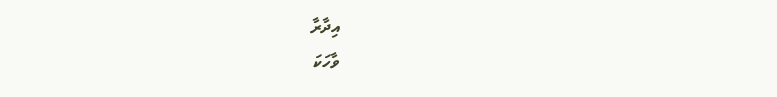އިދާރާ
ވާހަކަ